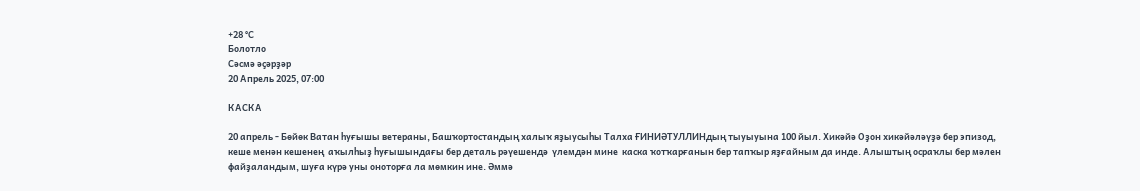+28 °С
Болотло
Сәсмә әҫәрҙәр
20 Апрель 2025, 07:00

КАСКА

20 апрель - Бөйөк Ватан һуғышы ветераны, Башҡортостандың халыҡ яҙыусыһы Талха ҒИНИӘТУЛЛИНдың тыуыуына 100 йыл. Хикәйә Оҙон хикәйәләүҙә бер эпизод, кеше менән кешенең  аҡылһыҙ һуғышындағы бер деталь рәүешендә  үлемдән мине  каска ҡотҡарғанын бер тапҡыр яҙғайным да инде. Алыштың осраҡлы бер мәлен файҙаландым, шуға күрә уны оноторға ла мөмкин ине. Әммә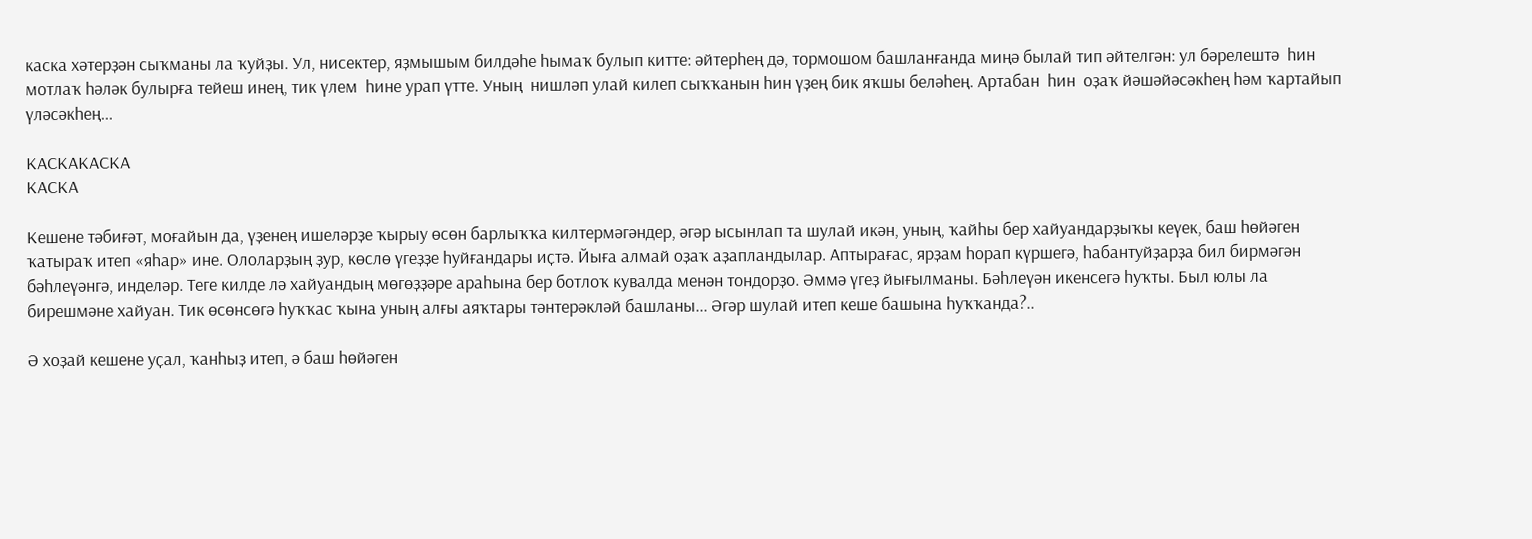каска хәтерҙән сыҡманы ла ҡуйҙы. Ул, нисектер, яҙмышым билдәһе һымаҡ булып китте: әйтерһең дә, тормошом башланғанда миңә былай тип әйтелгән: ул бәрелештә  һин мотлаҡ һәләк булырға тейеш инең, тик үлем  һине урап үтте. Уның  нишләп улай килеп сыҡҡанын һин үҙең бик яҡшы беләһең. Артабан  һин  оҙаҡ йәшәйәсәкһең һәм ҡартайып үләсәкһең...

КАСКАКАСКА
КАСКА

Кешене тәбиғәт, моғайын да, үҙенең ишеләрҙе ҡырыу өсөн барлыҡҡа килтермәгәндер, әгәр ысынлап та шулай икән, уның, ҡайһы бер хайуандарҙыҡы кеүек, баш һөйәген ҡатыраҡ итеп «яһар» ине. Ололарҙың ҙур, көслө үгеҙҙе һуйғандары иҫтә. Йыға алмай оҙаҡ аҙапландылар. Аптырағас, ярҙам һорап күршегә, һабантуйҙарҙа бил бирмәгән бәһлеүәнгә, инделәр. Теге килде лә хайуандың мөгөҙҙәре араһына бер ботлоҡ кувалда менән тондорҙо. Әммә үгеҙ йығылманы. Бәһлеүән икенсегә һуҡты. Был юлы ла бирешмәне хайуан. Тик өсөнсөгә һуҡҡас ҡына уның алғы аяҡтары тәнтерәкләй башланы... Әгәр шулай итеп кеше башына һуҡҡанда?..

Ә хоҙай кешене уҫал, ҡанһыҙ итеп, ә баш һөйәген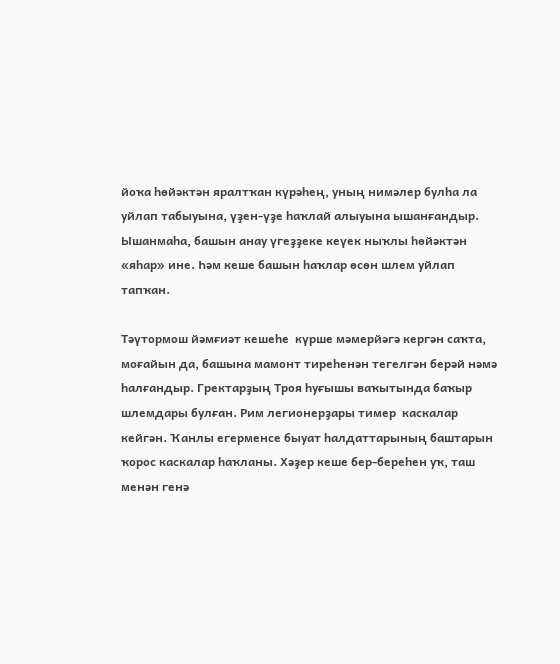йоҡа һөйәктән яралтҡан күрәһең, уның нимәлер булһа ла уйлап табыуына, үҙен-үҙе һаҡлай алыуына ышанғандыр. Ышанмаһа, башын анау үгеҙҙеке кеүек ныҡлы һөйәктән «яһар» ине. Һәм кеше башын һаҡлар өсөн шлем уйлап тапҡан.

Тәүтормош йәмғиәт кешеһе  күрше мәмерйәгә кергән саҡта, моғайын да, башына мамонт тиреһенән тегелгән берәй нәмә  һалғандыр. Гректарҙың Троя һуғышы ваҡытында баҡыр шлемдары булған. Рим легионерҙары тимер  каскалар кейгән. Ҡанлы егерменсе быуат һалдаттарының баштарын ҡорос каскалар һаҡланы. Хәҙер кеше бер-береһен уҡ, таш менән генә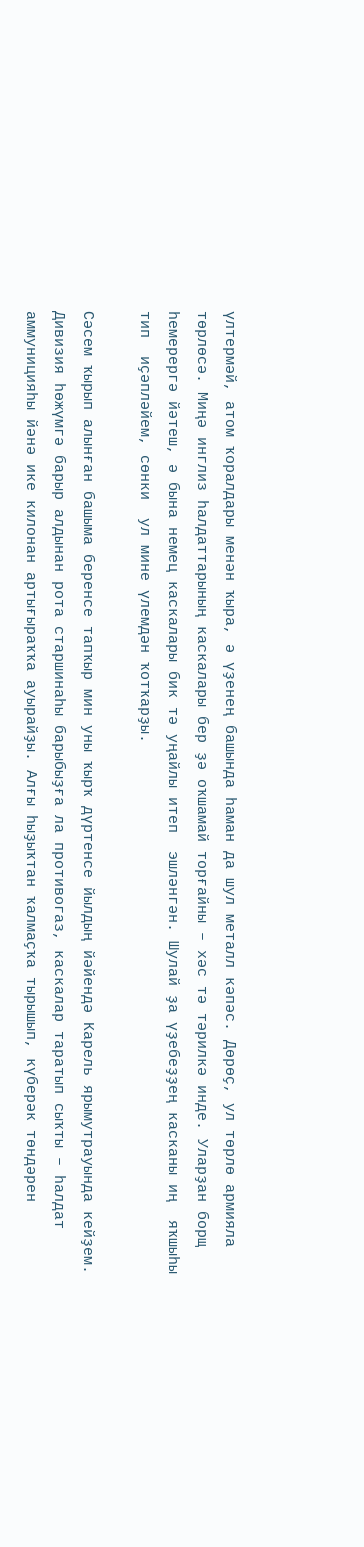үлтермәй, атом ҡоралдары менән ҡыра, ә үҙенең башында һаман да шул металл кәпәс. Дөрөҫ, ул төрлө армияла төрлөсә. Миңә инглиз һалдаттарының каскалары бер ҙә оҡшамай торғайны – хәс тә тәрилкә инде. Уларҙан борщ һемерергә йәтеш, ә бына немец каскалары бик тә уңайлы итеп  эшләнгән. Шулай ҙа үҙебеҙҙең касканы иң  яҡшыһы тип  иҫәпләйем, сөнки  ул мине үлемдән ҡотҡарҙы.

Сәсем ҡырып алынған башыма беренсе тапҡыр мин уны ҡырҡ дүртенсе йылдың йәйендә Карель ярымутрауында кейҙем. Дивизия һөжүмгә барыр алдынан рота старшинаһы барыбыҙға ла противогаз, каскалар таратып сыҡты – һалдат аммуницияһы йәнә ике килонан артығыраҡҡа ауырайҙы. Алғы һыҙыҡтан ҡалмаҫҡа тырышып, күберәк төндәрен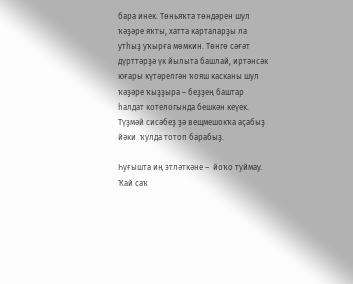бара инек. Төньяҡта төндәрен шул ҡәҙәре яҡты, хатта карталарҙы ла утһыҙ уҡырға мөмкин. Төнгө сәғәт дүрттәрҙә үк йылыта башлай, иртәнсәк юғары күтәрелгән ҡояш касканы шул ҡәҙәре ҡыҙҙыра – беҙҙең баштар һалдат котелогында бешкән кеүек. Түҙмәй сисәбеҙ ҙә вещмешокҡа аҫабыҙ йәки  ҡулда тотоп барабыҙ.

Һуғышта иң этләткәне –  йоҡо туймау. Ҡай саҡ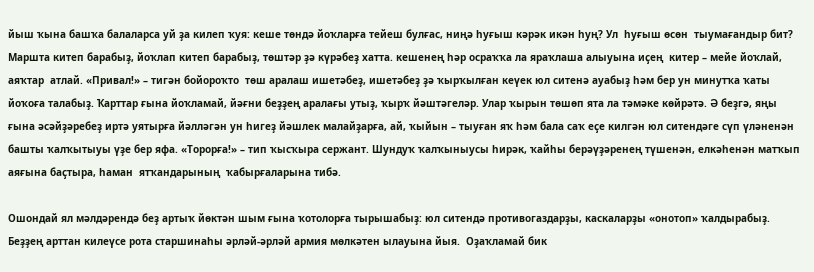йыш ҡына башҡа балаларса уй ҙа килеп ҡуя: кеше төндә йоҡларға тейеш булғас, ниңә һуғыш кәрәк икән һуң? Ул  һуғыш өсөн  тыумағандыр бит? Маршта китеп барабыҙ, йоҡлап китеп барабыҙ, төштәр ҙә күрәбеҙ хатта. кешенең һәр осраҡҡа ла яраҡлаша алыуына иҫең  китер – мейе йоҡлай, аяҡтар  атлай. «Привал!» – тигән бойороҡто  төш аралаш ишетәбеҙ, ишетәбеҙ ҙә ҡырҡылған кеүек юл ситенә ауабыҙ һәм бер ун минутҡа ҡаты йоҡоға талабыҙ. Ҡарттар ғына йоҡламай, йәғни беҙҙең аралағы утыҙ, ҡырҡ йәштәгеләр. Улар ҡырын төшөп ята ла тәмәке көйрәтә. Ә беҙгә, яңы ғына әсәйҙәребеҙ иртә уятырға йәлләгән ун һигеҙ йәшлек малайҙарға, ай, ҡыйын – тыуған яҡ һәм бала саҡ еҫе килгән юл ситендәге сүп үләненән  башты ҡалҡытыуы үҙе бер яфа. «Торорға!» – тип ҡысҡыра сержант. Шундуҡ ҡалҡыныусы һирәк, ҡайһы берәүҙәренең түшенән, елкәһенән матҡып аяғына баҫтыра, һаман  ятҡандарының  ҡабырғаларына тибә.

Ошондай ял мәлдәрендә беҙ артыҡ йөктән шым ғына ҡотолорға тырышабыҙ: юл ситендә противогаздарҙы, каскаларҙы «онотоп» ҡалдырабыҙ. Беҙҙең арттан килеүсе рота старшинаһы әрләй-әрләй армия мөлкәтен ылауына йыя.  Оҙаҡламай бик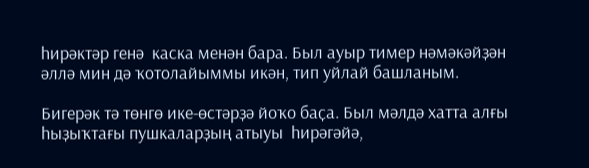һирәктәр генә  каска менән бара. Был ауыр тимер нәмәкәйҙән әллә мин дә ҡотолайыммы икән, тип уйлай башланым.

Бигерәк тә төнгө ике-өстәрҙә йоҡо баҫа. Был мәлдә хатта алғы һыҙыҡтағы пушкаларҙың атыуы  һирәгәйә,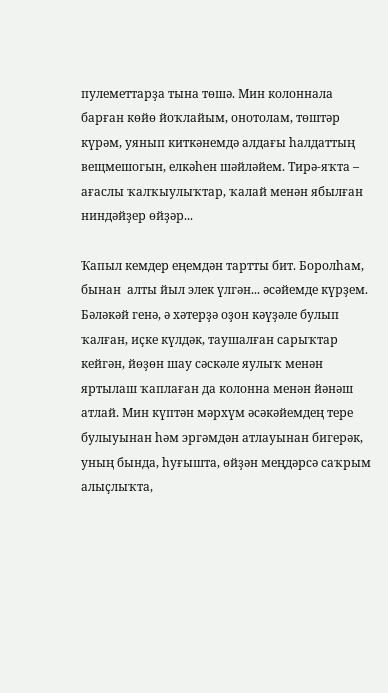пулеметтарҙа тына төшә. Мин колоннала барған көйө йоҡлайым, онотолам, төштәр күрәм, уянып киткәнемдә алдағы һалдаттың вещмешогын, елкәһен шәйләйем. Тирә-яҡта –  ағаслы ҡалҡыулыҡтар, ҡалай менән ябылған ниндәйҙер өйҙәр...

Ҡапыл кемдер еңемдән тартты бит. Боролһам, бынан  алты йыл элек үлгән... әсәйемде күрҙем. Бәләкәй генә, ә хәтерҙә оҙон кәүҙәле булып  ҡалған, иҫке күлдәк, таушалған сарыҡтар кейгән, йөҙөн шау сәскәле яулыҡ менән яртылаш ҡаплаған да колонна менән йәнәш атлай. Мин күптән мәрхүм әсәкәйемдең тере булыуынан һәм эргәмдән атлауынан бигерәк, уның бында, һуғышта, өйҙән меңдәрсә саҡрым алыҫлыҡта,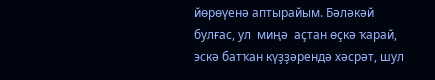йөрөүенә аптырайым. Бәләкәй булғас, ул  миңә  аҫтан өҫкә ҡарай, эскә батҡан күҙҙәрендә хәсрәт, шул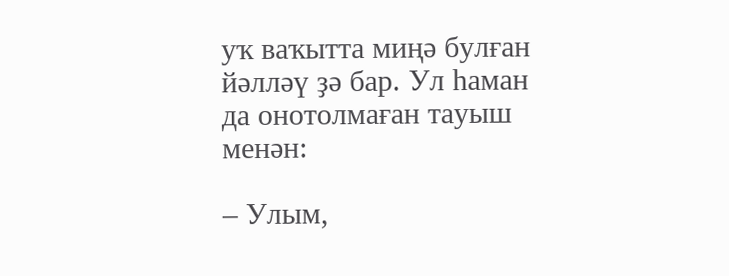уҡ ваҡытта миңә булған йәлләү ҙә бар. Ул һаман да онотолмаған тауыш менән:

– Улым,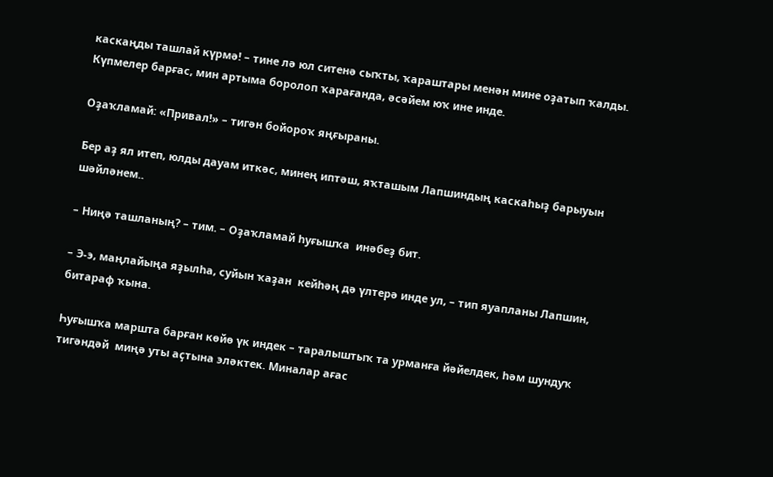каскаңды ташлай күрмә! – тине лә юл ситенә сыҡты, ҡараштары менән мине оҙатып ҡалды. Күпмелер барғас, мин артыма боролоп ҡарағанда, әсәйем юҡ ине инде.

Оҙаҡламай: «Привал!» – тигән бойороҡ яңғыраны.

Бер аҙ ял итеп, юлды дауам иткәс, минең иптәш, яҡташым Лапшиндың каскаһыҙ барыуын  шәйләнем..

– Ниңә ташланың? – тим. – Оҙаҡламай һуғышҡа  инәбеҙ бит.

– Э-э, маңлайыңа яҙылһа, суйын ҡаҙан  кейһәң дә үлтерә инде ул, – тип яуапланы Лапшин, битараф ҡына.

Һуғышҡа маршта барған көйө үк индек – таралыштыҡ та урманға йәйелдек, һәм шундуҡ тигәндәй  миңә уты аҫтына эләктек. Миналар ағас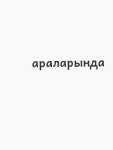араларында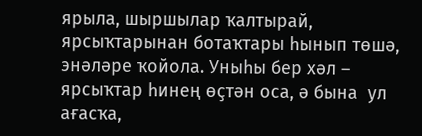ярыла, шыршылар ҡалтырай, ярсыҡтарынан ботаҡтары һынып төшә, энәләре ҡойола. Уныһы бер хәл –  ярсыҡтар һинең өҫтән оса, ә бына  ул ағасҡа,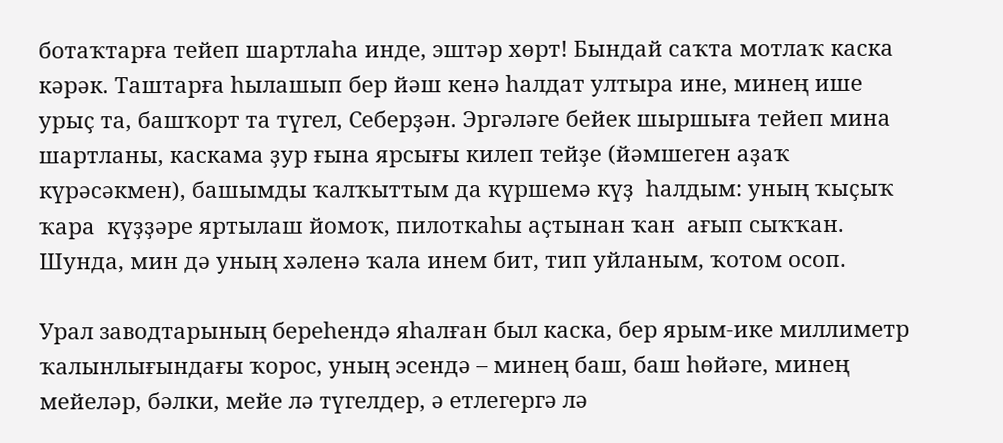ботаҡтарға тейеп шартлаһа инде, эштәр хөрт! Бындай саҡта мотлаҡ каска кәрәк. Таштарға һылашып бер йәш кенә һалдат ултыра ине, минең ише урыҫ та, башҡорт та түгел, Себерҙән. Эргәләге бейек шыршыға тейеп мина шартланы, каскама ҙур ғына ярсығы килеп тейҙе (йәмшеген аҙаҡ күрәсәкмен), башымды ҡалҡыттым да күршемә күҙ  һалдым: уның ҡыҫыҡ ҡара  күҙҙәре яртылаш йомоҡ, пилоткаһы аҫтынан ҡан  ағып сыҡҡан. Шунда, мин дә уның хәленә ҡала инем бит, тип уйланым, ҡотом осоп.

Урал заводтарының береһендә яһалған был каска, бер ярым-ике миллиметр ҡалынлығындағы ҡорос, уның эсендә – минең баш, баш һөйәге, минең мейеләр, бәлки, мейе лә түгелдер, ә етлегергә лә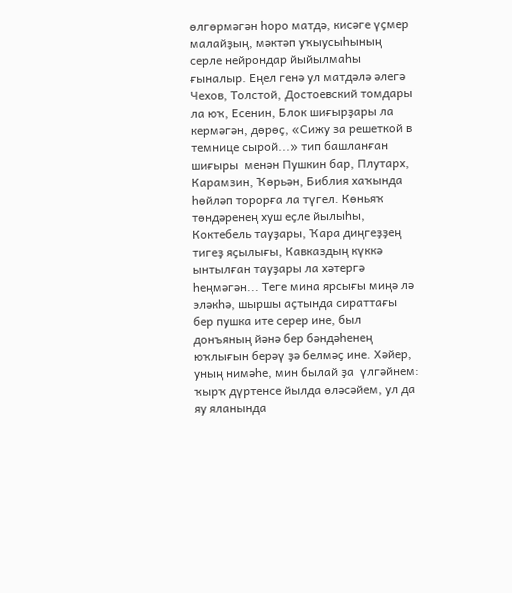өлгөрмәгән һоро матдә, кисәге үҫмер малайҙың, мәктәп уҡыусыһының серле нейрондар йыйылмаһы ғыналыр. Еңел генә ул матдәлә әлегә Чехов, Толстой, Достоевский томдары ла юҡ, Есенин, Блок шиғырҙары ла кермәгән, дөрөҫ, «Сижу за решеткой в темнице сырой...» тип башланған шиғыры  менән Пушкин бар, Плутарх, Карамзин, Ҡөрьән, Библия хаҡында һөйләп торорға ла түгел. Көньяҡ төндәренең хуш еҫле йылыһы, Коктебель тауҙары, Ҡара диңгеҙҙең тигеҙ яҫылығы, Кавказдың күккә ынтылған тауҙары ла хәтергә һеңмәгән... Теге мина ярсығы миңә лә эләкһә, шыршы аҫтында сираттағы бер пушка ите серер ине, был донъяның йәнә бер бәндәһенең юҡлығын берәү ҙә белмәҫ ине. Хәйер, уның нимәһе, мин былай ҙа  үлгәйнем: ҡырҡ дүртенсе йылда өләсәйем, ул да яу яланында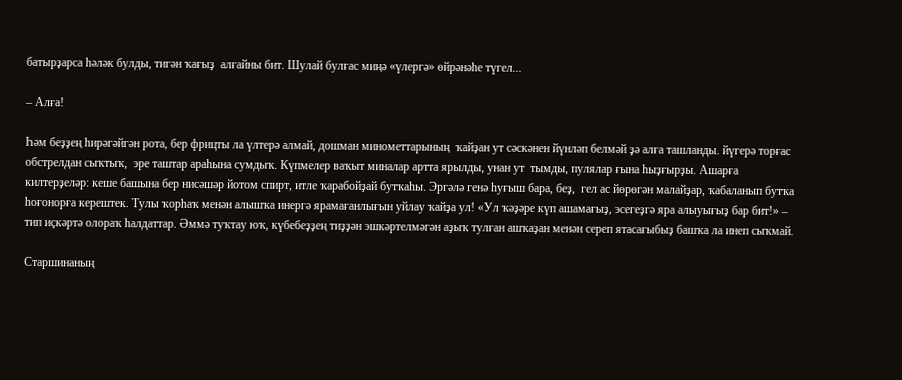батырҙарса һәләк булды, тигән ҡағыҙ  алғайны бит. Шулай булғас миңә «үлергә» өйрәнәһе түгел...

– Алға!

Һәм беҙҙең һирәгәйгән рота, бер фрицты ла үлтерә алмай, дошман минометтарының  ҡайҙан ут сәскәнен йүнләп белмәй ҙә алға ташланды. йүгерә торғас обстрелдан сыҡтыҡ,  эре таштар араһына сумдыҡ. Күпмелер ваҡыт миналар артта ярылды, унан ут  тымды, пулялар ғына һыҙғырҙы. Ашарға килтерҙеләр: кеше башына бер нисәшәр йотом спирт, итле ҡарабойҙай бутҡаһы. Эргәлә генә һуғыш бара, беҙ,  гел ас йөрөгән малайҙар, ҡабаланып бутҡа һоғонорға керештек. Тулы ҡорһаҡ менән алышҡа инергә ярамағанлығын уйлау ҡайҙа ул! «Ул ҡәҙәре күп ашамағыҙ, эсегеҙгә яра алыуығыҙ бар бит!» – тип иҫкәртә олораҡ һалдаттар. Әммә туҡтау юҡ, күбебеҙҙең тиҙҙән эшкәртелмәгән аҙыҡ тулған ашҡаҙан менән сереп ятасағыбыҙ башҡа ла инеп сыҡмай.

Старшинаның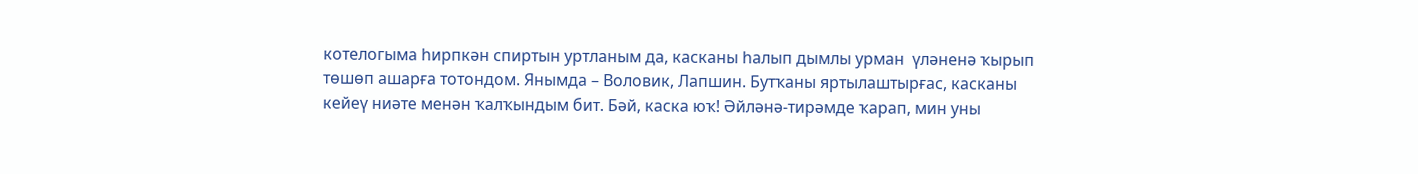котелогыма һирпкән спиртын уртланым да, касканы һалып дымлы урман  үләненә ҡырып төшөп ашарға тотондом. Янымда – Воловик, Лапшин. Бутҡаны яртылаштырғас, касканы кейеү ниәте менән ҡалҡындым бит. Бәй, каска юҡ! Әйләнә-тирәмде ҡарап, мин уны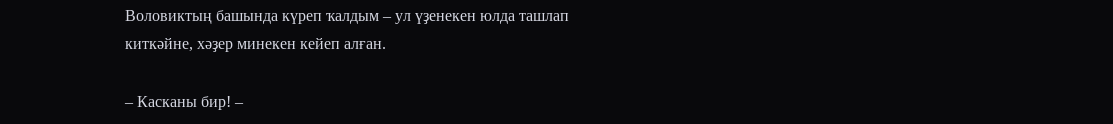Воловиктың башында күреп ҡалдым – ул үҙенекен юлда ташлап киткәйне, хәҙер минекен кейеп алған.

– Касканы бир! –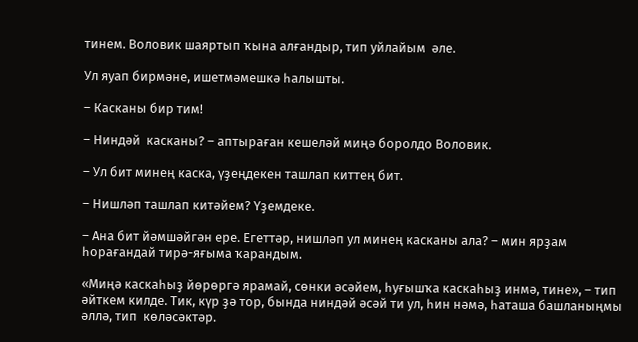тинем. Воловик шаяртып ҡына алғандыр, тип уйлайым  әле.

Ул яуап бирмәне, ишетмәмешкә һалышты.

– Касканы бир тим!

– Ниндәй  касканы? – аптыраған кешеләй миңә боролдо Воловик.

– Ул бит минең каска, үҙеңдекен ташлап киттең бит.

– Нишләп ташлап китәйем? Үҙемдеке.

– Ана бит йәмшәйгән ере. Егеттәр, нишләп ул минең касканы ала? – мин ярҙам һорағандай тирә-яғыма ҡарандым.

«Миңә каскаһыҙ йөрөргә ярамай, сөнки әсәйем, һуғышҡа каскаһыҙ инмә, тине», – тип әйткем килде. Тик, күр ҙә тор, бында ниндәй әсәй ти ул, һин нәмә, һаташа башланыңмы әллә, тип  көләсәктәр.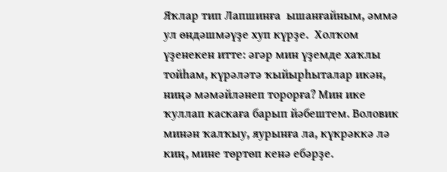Яҡлар тип Лапшинға  ышанғайным, әммә ул өндәшмәүҙе хуп күрҙе.  Холҡом үҙенекен итте: әгәр мин үҙемде хаҡлы тойһам, күрәләтә ҡыйырһыталар икән, ниңә мәмәйләнеп торорға? Мин ике ҡуллап каскаға барып йәбештем. Воловик минән ҡалҡыу, яурынға ла, күкрәккә лә киң, мине төртөп кенә ебәрҙе.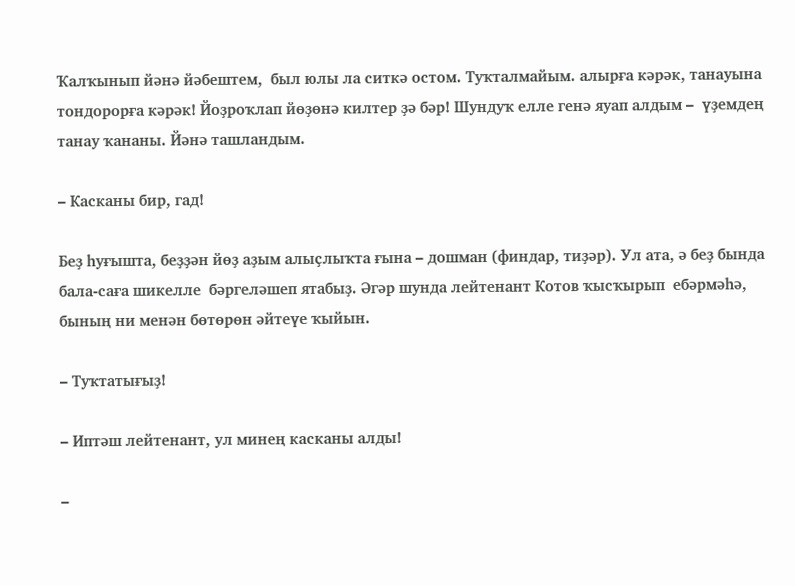Ҡалҡынып йәнә йәбештем,  был юлы ла ситкә остом. Туҡталмайым. алырға кәрәк, танауына тондорорға кәрәк! Йоҙроҡлап йөҙөнә килтер ҙә бәр! Шундуҡ елле генә яуап алдым –  үҙемдең танау ҡананы. Йәнә ташландым.

– Касканы бир, гад!

Беҙ һуғышта, беҙҙән йөҙ аҙым алыҫлыҡта ғына – дошман (финдар, тиҙәр). Ул ата, ә беҙ бында бала-саға шикелле  бәргеләшеп ятабыҙ. Әгәр шунда лейтенант Котов ҡысҡырып  ебәрмәһә, бының ни менән бөтөрөн әйтеүе ҡыйын.

– Туҡтатығыҙ!

– Иптәш лейтенант, ул минең касканы алды!

–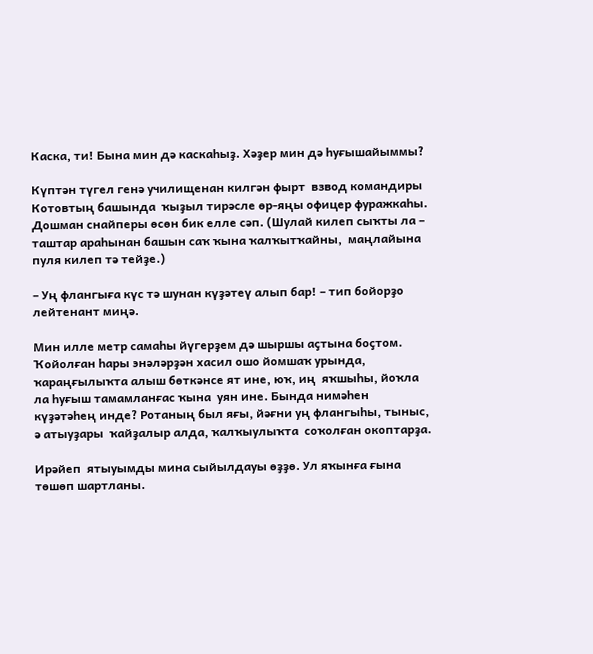Каска, ти! Бына мин дә каскаһыҙ. Хәҙер мин дә һуғышайыммы?

Күптән түгел генә училищенан килгән фырт  взвод командиры Котовтың башында  ҡыҙыл тирәсле өр-яңы офицер фуражкаһы. Дошман снайперы өсөн бик елле сәп. (Шулай килеп сыҡты ла – таштар араһынан башын саҡ ҡына ҡалҡытҡайны,  маңлайына пуля килеп тә тейҙе.)

– Уң флангыға күс тә шунан күҙәтеү алып бар! – тип бойорҙо лейтенант миңә.

Мин илле метр самаһы йүгерҙем дә шыршы аҫтына боҫтом. Ҡойолған һары энәләрҙән хасил ошо йомшаҡ урында,  ҡараңғылыҡта алыш бөткәнсе ят ине, юҡ, иң  яҡшыһы, йоҡла ла һуғыш тамамланғас ҡына  уян ине. Бында нимәһен күҙәтәһең инде? Ротаның был яғы, йәғни уң флангыһы, тыныс, ә атыуҙары  ҡайҙалыр алда, ҡалҡыулыҡта  соҡолған окоптарҙа.

Ирәйеп  ятыуымды мина сыйылдауы өҙҙө. Ул яҡынға ғына төшөп шартланы.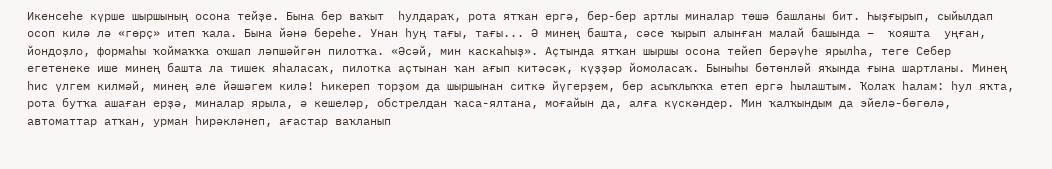Икенсеһе күрше шыршының осона тейҙе. Бына бер ваҡыт  һулдараҡ, рота ятҡан ергә, бер-бер артлы миналар төшә башланы бит. Һыҙғырып, сыйылдап осоп килә лә «гөрҫ» итеп ҡала. Бына йәнә береһе. Унан һуң тағы, тағы... Ә минең башта, сәсе ҡырып алынған малай башында –  ҡояшта  уңған, йондоҙло, формаһы ҡоймаҡҡа оҡшап ләпшәйгән пилотҡа. «Әсәй, мин каскаһыҙ». Аҫтында ятҡан шыршы осона тейеп берәүһе ярылһа, теге Себер егетенеке ише минең башта ла тишек яһаласаҡ, пилотка аҫтынан ҡан ағып китәсәк, күҙҙәр йомоласаҡ. Быныһы бөтөнләй яҡында ғына шартланы. Минең һис үлгем килмәй, минең әле йәшәгем килә! Һикереп торҙом да шыршынан ситкә йүгерҙем, бер асыҡлыҡҡа етеп ергә һылаштым. Ҡолаҡ һалам: һул яҡта, рота бутҡа ашаған ерҙә, миналар ярыла, ә кешеләр, обстрелдан ҡаса-ялтана, моғайын да, алға күскәндер. Мин ҡалҡындым да эйелә-бөгөлә, автоматтар атҡан, урман һирәкләнеп, ағастар ваҡланып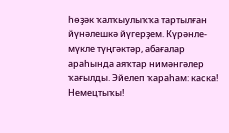һөҙәк ҡалҡыулыҡҡа тартылған йүнәлешкә йүгерҙем. Күрәнле-мүкле түңгәктәр, абағалар араһында аяҡтар нимәнгәлер ҡағылды. Эйелеп ҡараһам: каска! Немецтыҡы!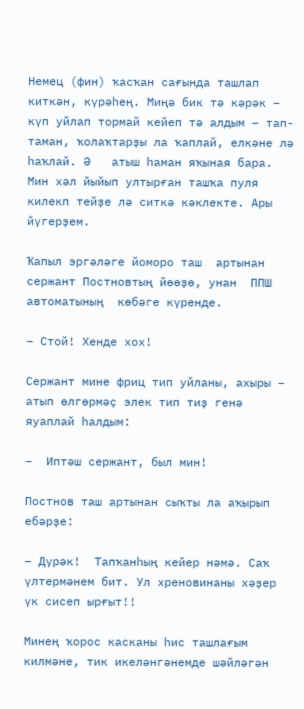Немец (фин) ҡасҡан сағында ташлап киткән, күрәһең. Миңә бик тә кәрәк – күп уйлап тормай кейеп тә алдым – тап-таман, ҡолаҡтарҙы ла ҡаплай, елкәне лә һаҡлай. Ә   атыш һаман яҡыная бара. Мин хәл йыйып ултырған ташҡа пуля килекп тейҙе лә ситкә кәклекте. Ары йүгерҙем.

Ҡапыл эргәләге йоморо таш  артынан сержант Постновтың йөөҙө, унан  ППШ автоматының  көбәге күренде.

– Стой! Хенде хох!

Сержант мине фриц тип уйланы, ахыры – атып өлгөрмәҫ элек тип тиҙ генә яуаплай һалдым:

–  Иптәш сержант, был мин!

Постнов таш артынан сыҡты ла аҡырып ебәрҙе:

– Дүрәк!  Тапҡанһың кейер нәмә. Саҡ үлтермәнем бит. Ул хреновинаны хәҙер үк сисеп ырғыт!!

Минең ҡорос касканы һис ташлағым килмәне, тик икеләнгәнемде шәйләгән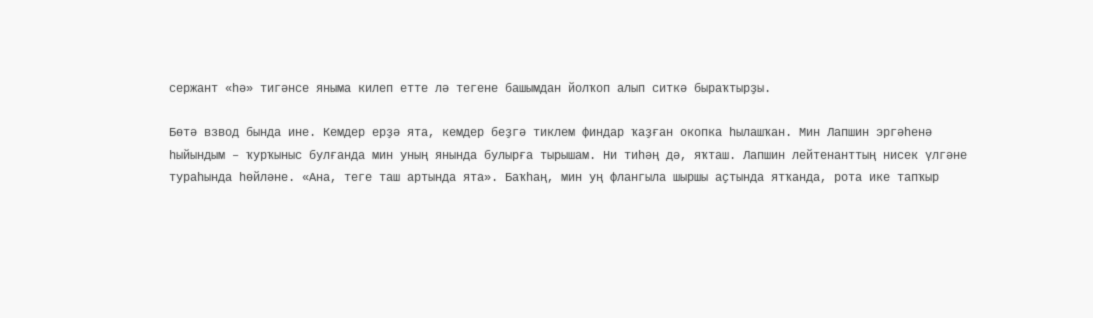сержант «һә» тигәнсе яныма килеп етте лә тегене башымдан йолҡоп алып ситкә быраҡтырҙы.

Бөтә взвод бында ине. Кемдер ерҙә ята, кемдер беҙгә тиклем финдар ҡаҙған окопка һылашҡан. Мин Лапшин эргәһенә һыйындым – ҡурҡыныс булғанда мин уның янында булырға тырышам. Ни тиһәң дә, яҡташ. Лапшин лейтенанттың нисек үлгәне тураһында һөйләне. «Ана, теге таш артында ята». Баҡһаң, мин уң флангыла шыршы аҫтында ятҡанда, рота ике тапҡыр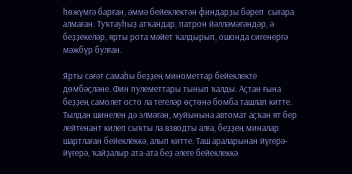һөжүмгә барған, әммә бейеклектән финдарҙы бәреп  сығара алмаған. Туҡтауһыҙ атҡандар, патрон йәлләмәгәндәр, ә беҙҙекеләр, ярты рота мәйет ҡалдырып, ошонда сигенергә мәжбүр булған.

Ярты сәғәт самаһы беҙҙең минометтар бейеклекте дөмбәҫләне. Фин пулеметтары тынып ҡалды. Аҫтан ғына беҙҙең самолет осто ла тегеләр өҫтөнә бомба ташлап китте. Тылдан шинелен дә элмәгән, муйынына автомат аҫҡан ят бер лейтенант килеп сыҡты ла взводты алға, беҙҙең миналар шартлаған бейеклеккә, алып китте. Таш араларынан йүгерә-йүгерә, ҡайҙалыр ата-ата беҙ әлеге бейеклеккә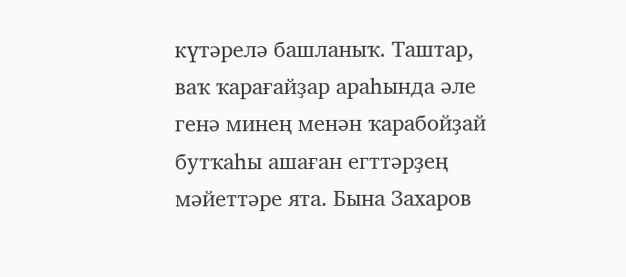күтәрелә башланыҡ. Таштар, ваҡ ҡарағайҙар араһында әле генә минең менән ҡарабойҙай бутҡаһы ашаған егттәрҙең мәйеттәре ята. Бына Захаров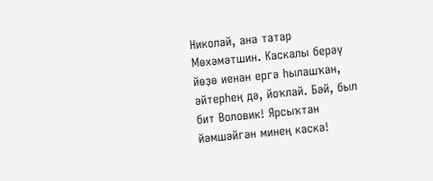Николай, ана татар Мөхәмәтшин. Каскалы берәү йөҙө иенән ергә һылашҡан, әйтерһең дә, йоҡлай. Бәй, был бит Воловик! Ярсыҡтан йәмшәйгән минең каска!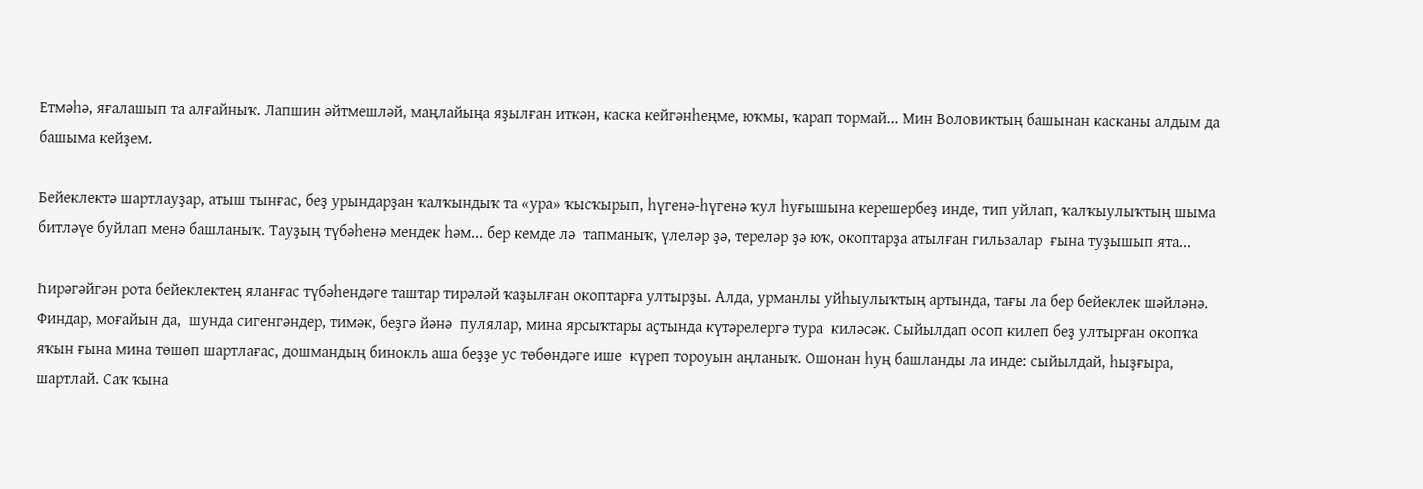Етмәһә, яғалашып та алғайныҡ. Лапшин әйтмешләй, маңлайыңа яҙылған иткән, каска кейгәнһеңме, юҡмы, ҡарап тормай... Мин Воловиктың башынан касканы алдым да башыма кейҙем.

Бейеклектә шартлауҙар, атыш тынғас, беҙ урындарҙан ҡалҡындыҡ та «ура» ҡысҡырып, һүгенә-һүгенә ҡул һуғышына керешербеҙ инде, тип уйлап, ҡалҡыулыҡтың шыма битләүе буйлап менә башланыҡ. Тауҙың түбәһенә мендек һәм... бер кемде лә  тапманыҡ, үлеләр ҙә, тереләр ҙә юҡ, окоптарҙа атылған гильзалар  ғына туҙышып ята...

Һирәгәйгән рота бейеклектең яланғас түбәһендәге таштар тирәләй ҡаҙылған окоптарға ултырҙы. Алда, урманлы уйһыулыҡтың артында, тағы ла бер бейеклек шәйләнә. Финдар, моғайын да,  шунда сигенгәндер, тимәк, беҙгә йәнә  пулялар, мина ярсыҡтары аҫтында күтәрелергә тура  киләсәк. Сыйылдап осоп килеп беҙ ултырған окопҡа яҡын ғына мина төшөп шартлағас, дошмандың бинокль аша беҙҙе ус төбөндәге ише  күреп тороуын аңланыҡ. Ошонан һуң башланды ла инде: сыйылдай, һыҙғыра, шартлай. Саҡ ҡына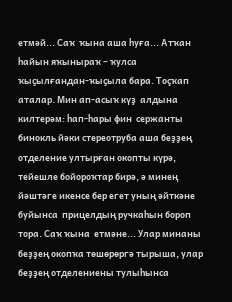етмәй... Саҡ  ҡына аша һуға... Атҡан һайын яҡыныраҡ – ҡулса ҡыҫылғандан-ҡыҫыла бара. Тоҫҡап аталар. Мин ап-асыҡ күҙ  алдына килтерәм: һап-һары фин  сержанты бинокль йәки стереотруба аша беҙҙең  отделение ултырған окопты күрә, тейешле бойороҡтар бирә, ә минең йәштәге икенсе бер егет уның әйткәне буйынса  прицелдың ручкаһын бороп тора. Саҡ ҡына  етмәне... Улар минаны беҙҙең окопҡа төшөрөргә тырыша, улар беҙҙең отделениены тулыһынса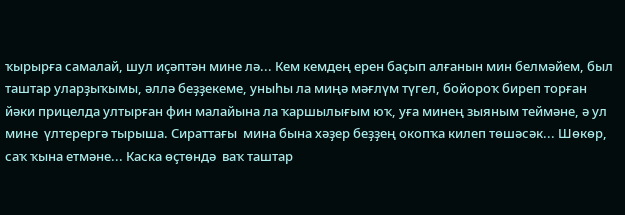ҡырырға самалай, шул иҫәптән мине лә... Кем кемдең ерен баҫып алғанын мин белмәйем, был таштар уларҙыҡымы, әллә беҙҙекеме, уныһы ла миңә мәғлүм түгел, бойороҡ биреп торған йәки прицелда ултырған фин малайына ла ҡаршылығым юҡ, уға минең зыяным теймәне, ә ул мине  үлтерергә тырыша. Сираттағы  мина бына хәҙер беҙҙең окопҡа килеп төшәсәк... Шөкөр, саҡ ҡына етмәне... Каска өҫтөндә  ваҡ таштар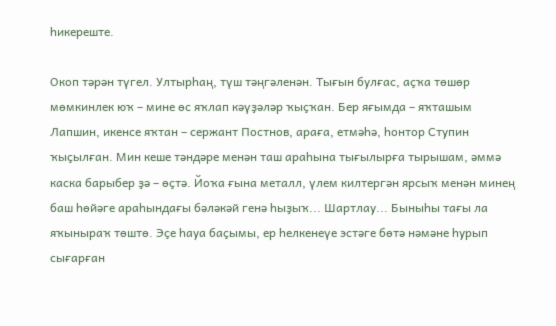һикереште.

Окоп тәрән түгел. Ултырһаң, түш тәңгәленән. Тығын булғас, аҫҡа төшөр мөмкинлек юҡ – мине өс яҡлап кәүҙәләр ҡыҫҡан. Бер яғымда – яҡташым Лапшин, икенсе яҡтан – сержант Постнов, араға, етмәһә, һонтор Ступин ҡыҫылған. Мин кеше тәндәре менән таш араһына тығылырға тырышам, әммә каска барыбер ҙә – өҫтә. Йоҡа ғына металл, үлем килтергән ярсыҡ менән минең баш һөйәге араһындағы бәләкәй генә һыҙыҡ... Шартлау... Быныһы тағы ла яҡыныраҡ төштө. Эҫе һауа баҫымы, ер һелкенеүе эстәге бөтә нәмәне һурып сығарған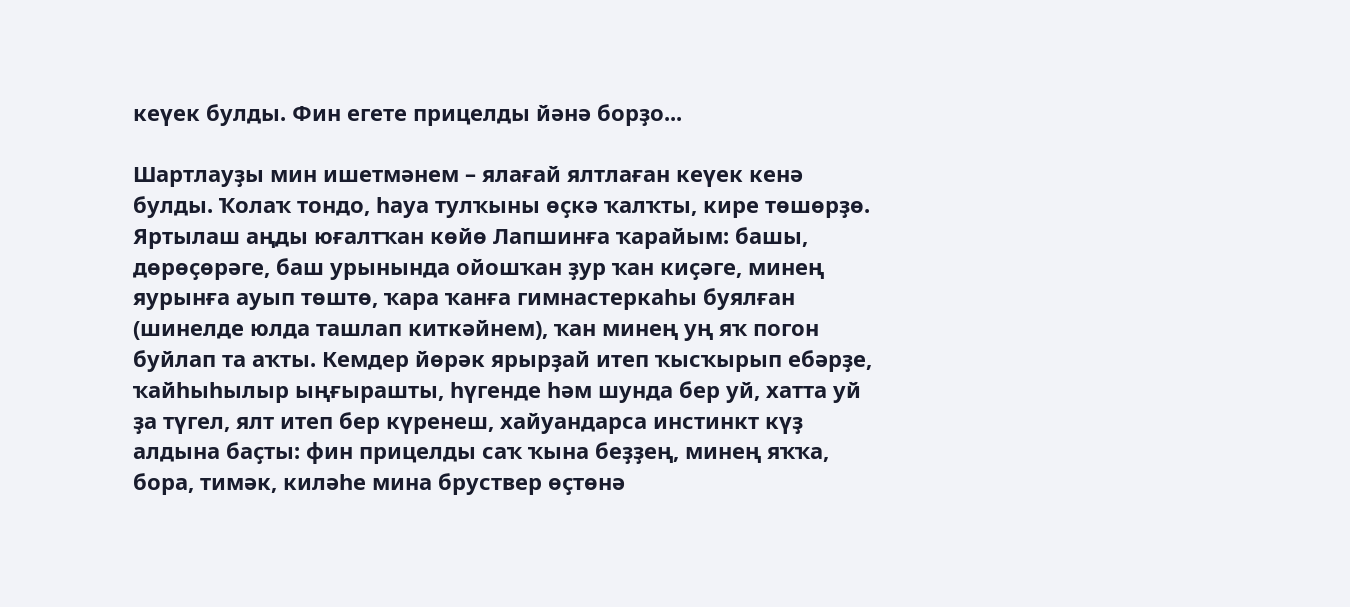кеүек булды. Фин егете прицелды йәнә борҙо...

Шартлауҙы мин ишетмәнем – ялағай ялтлаған кеүек кенә булды. Ҡолаҡ тондо, һауа тулҡыны өҫкә ҡалҡты, кире төшөрҙө. Яртылаш аңды юғалтҡан көйө Лапшинға ҡарайым: башы, дөрөҫөрәге, баш урынында ойошҡан ҙур ҡан киҫәге, минең яурынға ауып төштө, ҡара ҡанға гимнастеркаһы буялған (шинелде юлда ташлап киткәйнем), ҡан минең уң яҡ погон буйлап та аҡты. Кемдер йөрәк ярырҙай итеп ҡысҡырып ебәрҙе, ҡайһыһылыр ыңғырашты, һүгенде һәм шунда бер уй, хатта уй ҙа түгел, ялт итеп бер күренеш, хайуандарса инстинкт күҙ алдына баҫты: фин прицелды саҡ ҡына беҙҙең, минең яҡҡа, бора, тимәк, киләһе мина бруствер өҫтөнә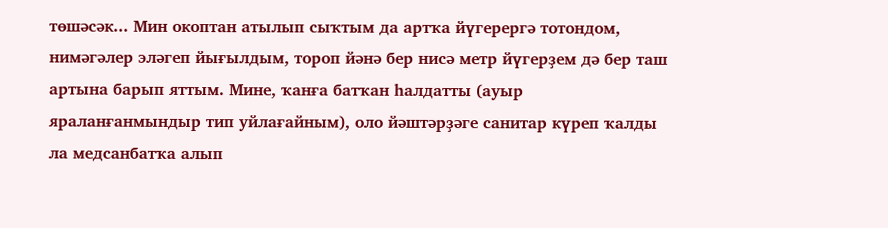төшәсәк... Мин окоптан атылып сыҡтым да артҡа йүгерергә тотондом, нимәгәлер эләгеп йығылдым, тороп йәнә бер нисә метр йүгерҙем дә бер таш артына барып яттым. Мине, ҡанға батҡан һалдатты (ауыр яраланғанмындыр тип уйлағайным), оло йәштәрҙәге санитар күреп ҡалды ла медсанбатҡа алып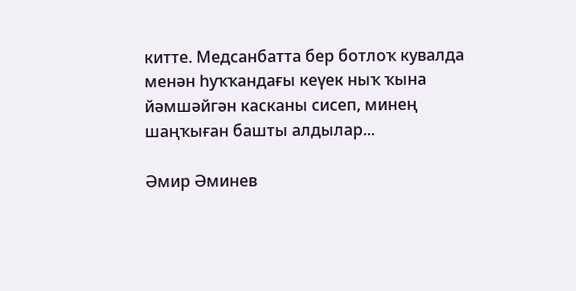китте. Медсанбатта бер ботлоҡ кувалда менән һуҡҡандағы кеүек ныҡ ҡына йәмшәйгән касканы сисеп, минең шаңҡыған башты алдылар...

Әмир Әминев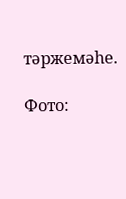тәржемәһе.

Фото: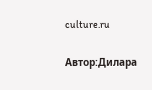culture.ru

Автор:Дилара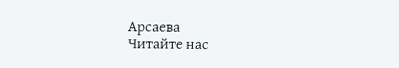Арсаева
Читайте нас